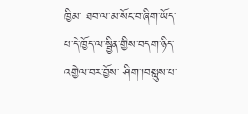ཁྱིམ་ ཐབ་ལ་མ་སོང་བ་ཞིག་ཡོད་པ་དེ་ཁྱོད་ལ་སྦྱིན་གྱིས་བདག་ཉིད་འགྱེལ་བར་བྱོས་ ཤིག་།བསླུས་པ་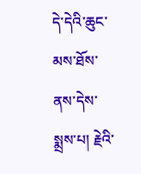དེ་དེའི་ཆུང་མས་ཐོས་ནས་དེས་སྨྲས་པ། རྗེའི་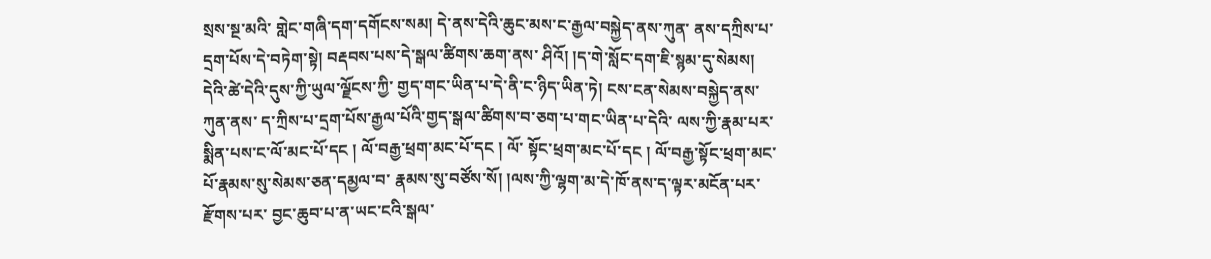སྲས་སྔ་མའི་ གླེང་གཞི་དག་དགོངས་སམ། དེ་ནས་དེའི་ཆུང་མས་ང་རྒྱལ་བསྐྱེད་ནས་ཀུན་ ནས་དཀྲིས་པ་དྲག་པོས་དེ་བཏེག་སྟེ། བརྡབས་པས་དེ་སྒལ་ཚིགས་ཆག་ནས་ ཤིའོ། །ད་གེ་སློང་དག་ཇི་སྙམ་དུ་སེམས། དེའི་ཚེ་དེའི་དུས་ཀྱི་ཡུལ་ལྗོངས་ཀྱི་ གྱད་གང་ཡིན་པ་དེ་ནི་ང་ཉིད་ཡིན་ཏེ། ངས་ངན་སེམས་བསྐྱེད་ནས་ཀུན་ནས་ ད་ཀྲིས་པ་དྲག་པོས་རྒྱལ་པོའི་གྱད་སྒལ་ཚིགས་བ་ཅག་པ་གང་ཡིན་པ་དེའི་ ལས་ཀྱི་རྣམ་པར་སྨིན་པས་ང་ལོ་མང་པོ་དང ། ལོ་བརྒྱ་ཕྲག་མང་པོ་དང ། ལོ་ སྟོང་ཕྲག་མང་པོ་དང ། ལོ་བརྒྱ་སྟོང་ཕྲག་མང་པོ་རྣམས་སུ་སེམས་ཅན་དམྱལ་བ་ རྣམས་སུ་བཙོས་སོ། །ལས་ཀྱི་ལྷག་མ་དེ་ཁོ་ནས་ད་ལྟར་མངོན་པར་རྫོགས་པར་ བྱང་ཆུབ་པ་ན་ཡང་ངའི་སྒལ་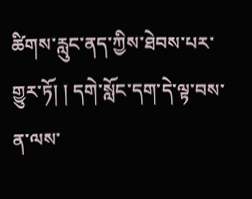ཚིགས་རླུང་ནད་ཀྱིས་ཐེབས་པར་གྱུར་ཏོ། ། དགེ་སློང་དག་དེ་ལྟ་བས་ན་ལས་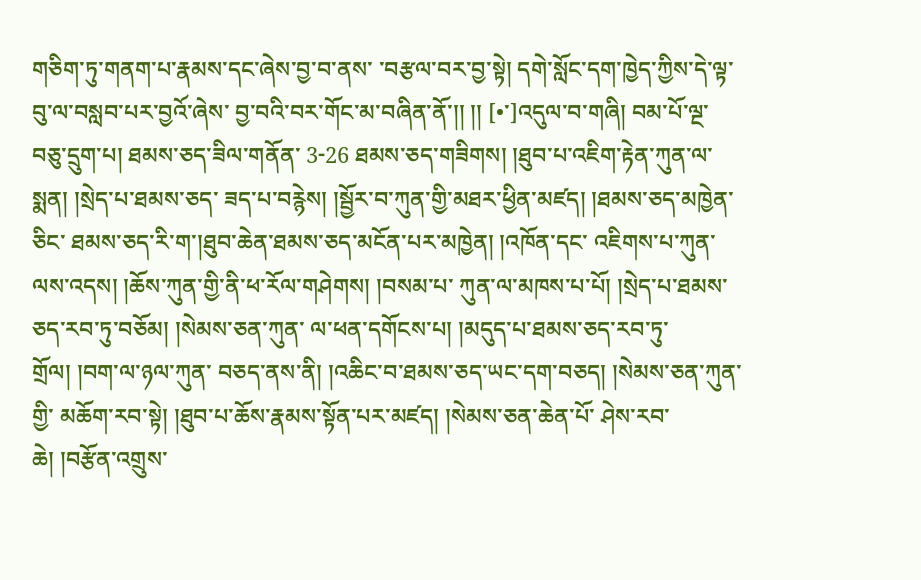གཅིག་ཏུ་གནག་པ་རྣམས་དང་ཞེས་བྱ་བ་ནས་ ་བརྩལ་བར་བྱ་སྟེ། དགེ་སློང་དག་ཁྱེད་ཀྱིས་དེ་ལྟ་བུ་ལ་བསླབ་པར་བྱའོ་ཞེས་ བྱ་བའི་བར་གོང་མ་བཞིན་ནོ་།། །། [•་]འདུལ་བ་གཞི། བམ་པོ་ལྔ་བཅུ་དྲུག་པ། ཐམས་ཅད་ཟིལ་གནོན་ 3-26 ཐམས་ཅད་གཟིགས། །ཐུབ་པ་འཇིག་རྟེན་ཀུན་ལ་སྨན། །སྲེད་པ་ཐམས་ཅད་ ཟད་པ་བརྙེས། །སྦྱོར་བ་ཀུན་གྱི་མཐར་ཕྱིན་མཛད། །ཐམས་ཅད་མཁྱེན་ཅིང་ ཐམས་ཅད་རི་ག་།ཐུབ་ཆེན་ཐམས་ཅད་མངོན་པར་མཁྱེན། །འཁོན་དང་ འཇིགས་པ་ཀུན་ལས་འདས། །ཆོས་ཀུན་གྱི་ནི་ཕ་རོལ་གཤེགས། །བསམ་པ་ ཀུན་ལ་མཁས་པ་པོ། །སྲེད་པ་ཐམས་ཅད་རབ་ཏུ་བཅོམ། །སེམས་ཅན་ཀུན་ ལ་ཕན་དགོངས་པ། །མདུད་པ་ཐམས་ཅད་རབ་ཏུ་གྲོལ། །བག་ལ་ཉལ་ཀུན་ བཅད་ནས་ནི། །འཆིང་བ་ཐམས་ཅད་ཡང་དག་བཅད། །སེམས་ཅན་ཀུན་གྱི་ མཆོག་རབ་སྟེ། །ཐུབ་པ་ཆོས་རྣམས་སྟོན་པར་མཛད། །སེམས་ཅན་ཆེན་པོ་ ཤེས་རབ་ཆེ། །བརྩོན་འགྲུས་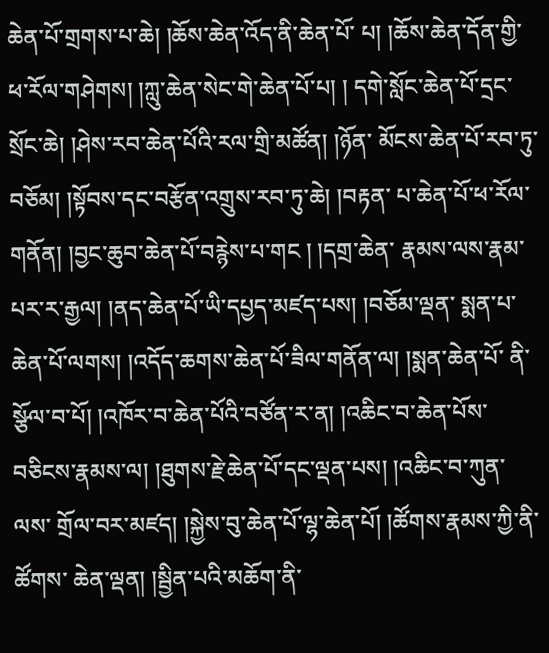ཆེན་པོ་གྲགས་པ་ཆེ། །ཆོས་ཆེན་འོད་ནི་ཆེན་པོ་ པ། །ཆོས་ཆེན་དོན་གྱི་ཕ་རོལ་གཤེགས། །ཀླུ་ཆེན་སེང་གེ་ཆེན་པོ་པ། ། དགེ་སློང་ཆེན་པོ་དྲང་སྲོང་ཆེ། །ཤེས་རབ་ཆེན་པོའི་རལ་གྲི་མཚོན། །ཉོན་ མོངས་ཆེན་པོ་རབ་ཏུ་བཅོམ། །སྟོབས་དང་བརྩོན་འགྲུས་རབ་ཏུ་ཆེ། །བརྟན་ པ་ཆེན་པོ་ཕ་རོལ་གནོན། །བྱང་ཆུབ་ཆེན་པོ་བརྙེས་པ་གང ། །དགྲ་ཆེན་ རྣམས་ལས་རྣམ་པར་ར་རྒྱལ། །ནད་ཆེན་པོ་ཡི་དཔྱད་མཛད་པས། །བཅོམ་ལྡན་ སྨན་པ་ཆེན་པོ་ལགས། །འདོད་ཆགས་ཆེན་པོ་ཟིལ་གནོན་ལ། །སྨན་ཆེན་པོ་ ནི་སྩོལ་བ་པོ། །འཁོར་བ་ཆེན་པོའི་བཙོན་ར་ན། །འཆིང་བ་ཆེན་པོས་ བཅིངས་རྣམས་ལ། །ཐུགས་རྗེ་ཆེན་པོ་དང་ལྡན་པས། །འཆིང་བ་ཀུན་ལས་ གྲོལ་བར་མཛད། །སྐྱེས་བུ་ཆེན་པོ་ལྷ་ཆེན་པོ། །ཚོགས་རྣམས་ཀྱི་ནི་ཚོགས་ ཆེན་ལྡན། །སྦྱིན་པའི་མཆོག་ནི་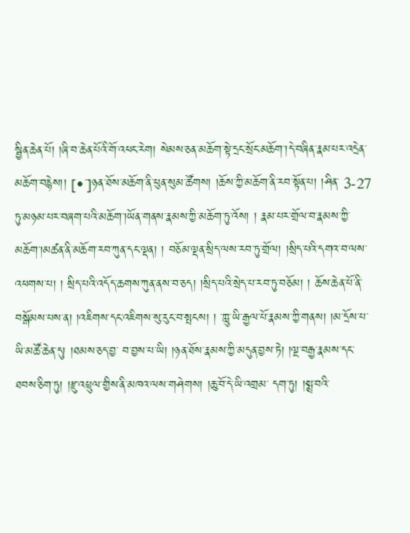སྦྱིན་ཆེན་པོ། །ཞི་བ་ཆེན་པོའི་གོ་འཕང་རེག། སེམས་ཅན་མཆོག་སྟེ་དྲང་སྲོང་མཆོག་།དེ་བཞིན་རྣམ་པར་འདྲེན་མཆོག་བརྙེས།། [•་]ཉན་ཐོས་མཆོག་ནི་ཕུན་སུམ་ཚོགས། །ཆོས་ཀྱི་མཆོག་ནི་རབ་སྟོན་པ། །ཤིན་ 3-27 ཏུ་མཉམ་པར་བཞག་པའི་མཆོག་།ཡོན་གནས་རྣམས་ཀྱི་མཆོག་ཏུ་འོས། ། རྣམ་པར་གྲོལ་བ་རྣམས་ཀྱི་མཆོག་།མཚན་ནི་མཆོག་རབ་ཀུན་དང་ལྡན། ། བཅོམ་ལྡན་སྲིད་ལས་རབ་ཏུ་གྲོལ། །སྲིད་པའི་དགའ་བ་ལས་འཕགས་པ། ། སྲིད་པའི་འདོད་ཆགས་ཀུན་ནས་བ་ཅད། །སྲིད་པའི་སྲེད་པ་རབ་ཏུ་བཅོམ། ། ཆོས་ཆེན་པོ་ནི་བསྒོམས་པས་ན། །འཇིགས་དང་འཇིགས་སུ་རུང་བ་སྤངས། ། ་ཀླུ་ཡི་རྒྱལ་པོ་རྣམས་ཀྱི་གནས། །མ་དྲོས་པ་ཡི་མཚོ་ཆེན་དུ། །ཐམས་ཅད་བྱ་ བ་བྱས་པ་ཡི། །ཉན་ཐོས་རྣམས་ཀྱི་མདུན་བྱས་ཏེ། །ལྔ་བརྒྱ་རྣམས་དང་ ཐབས་ཅིག་ཏུ། །རྫུ་འཕྲུལ་གྱིས་ནི་མཁའ་ལས་གཤེགས། །ཆུ་བོ་དེ་ཡི་འགྲམ་ དག་ཏུ། །སྨྲ་བའི་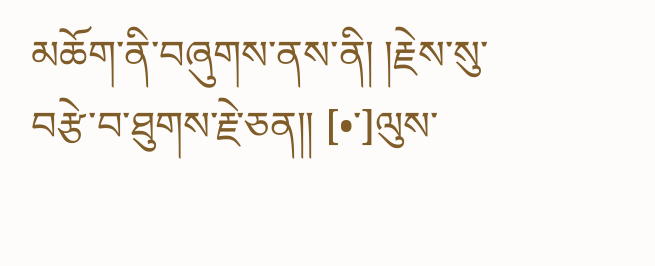མཆོག་ནི་བཞུགས་ནས་ནི། །རྗེས་སུ་བརྩེ་བ་ཐུགས་རྗེ་ཅན།། [•་]ལུས་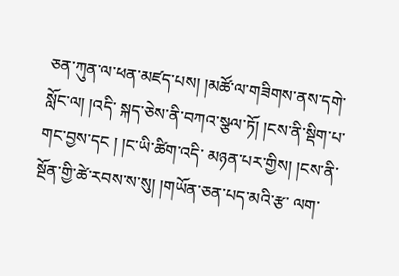ཅན་ཀུན་ལ་ཕན་མཛད་པས། །མཚོ་ལ་གཟིགས་ནས་དགེ་སློང་ལ། །འདི་ སྐད་ཅེས་ནི་བཀའ་སྩལ་ཏོ། །ངས་ནི་སྡིག་པ་གང་བྱས་དང ། །ང་ཡི་ཚིག་འདི་ མཉན་པར་གྱིས། །ངས་ནི་སྔོན་གྱི་ཚེ་རབས་ས་སུ། །གཡོན་ཅན་པད་མའི་རྩ་ ལག་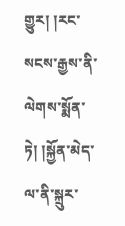གྱུར། །རང་སངས་རྒྱས་ནི་ལེགས་སྨོན་ཏེ། །སྐྱོན་མེད་ལ་ནི་སྐྲུར་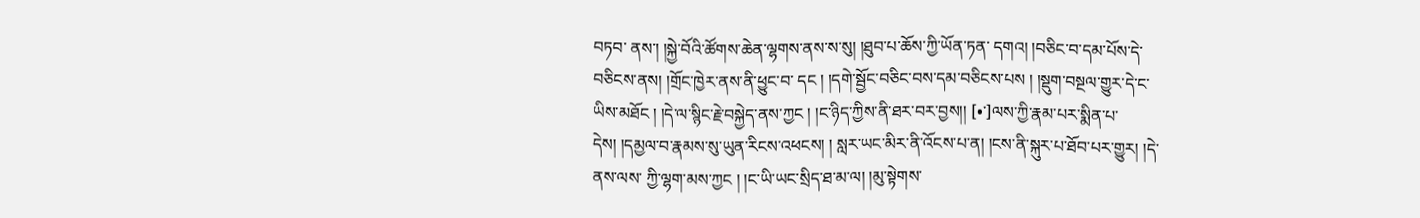བཏབ་ ནས་། །སྐྱེ་བོའི་ཚོགས་ཆེན་ལྷགས་ནས་ས་སུ། །ཐུབ་པ་ཆོས་ཀྱི་ཡོན་ཏན་ དགའ། །བཅིང་བ་དམ་པོས་དེ་བཅིངས་ནས། །གྲོང་ཁྱེར་ནས་ནི་ཕྱུང་བ་ དང ། །དགེ་སྦྱོང་བཅིང་བས་དམ་བཅིངས་པས ། །སྡུག་བསྔལ་གྱུར་དེ་ང་ ཡིས་མཐོང ། །དེ་ལ་སྙིང་རྗེ་བསྐྱེད་ནས་ཀྱང ། །ང་ཉིད་ཀྱིས་ནི་ཐར་བར་བྱས།། [•་]ལས་ཀྱི་རྣམ་པར་སྨིན་པ་དེས། །དམྱལ་བ་རྣམས་སུ་ཡུན་རིངས་འཕངས། ། སླར་ཡང་མིར་ནི་འོངས་པ་ན། །ངས་ནི་སྐུར་པ་ཐོབ་པར་གྱུར། །དེ་ནས་ལས་ ཀྱི་ལྷག་མས་ཀྱང ། །ང་ཡི་ཡང་སྲིད་ཐ་མ་ལ། །མུ་སྟེགས་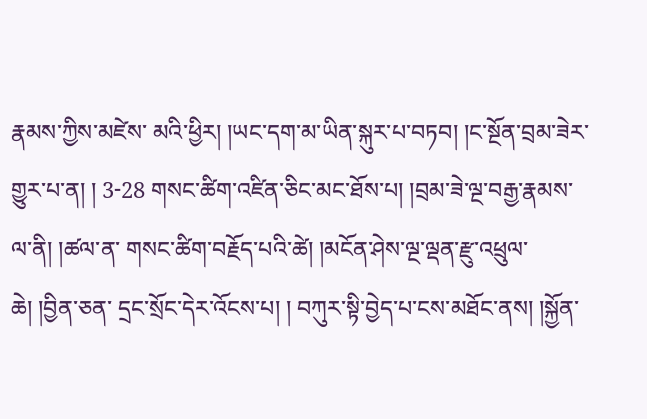རྣམས་ཀྱིས་མཛེས་ མའི་ཕྱིར། །ཡང་དག་མ་ཡིན་སྐུར་པ་བཏབ། །ང་སྔོན་བྲམ་ཟེར་གྱུར་པ་ན། ། 3-28 གསང་ཚིག་འཛིན་ཅིང་མང་ཐོས་པ། །བྲམ་ཟེ་ལྔ་བརྒྱ་རྣམས་ལ་ནི། །ཚལ་ན་ གསང་ཚིག་བརྗོད་པའི་ཚེ། །མངོན་ཤེས་ལྔ་ལྡན་རྫུ་འཕྲུལ་ཆེ། །བྱིན་ཅན་ དྲང་སྲོང་དེར་འོངས་པ། ། བཀུར་སྟི་བྱེད་པ་ངས་མཐོང་ནས། །སྐྱོན་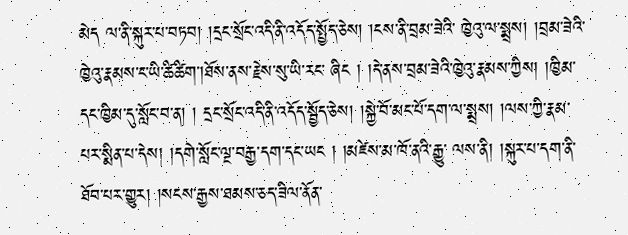མེད ལ་ནི་སྐུར་པ་བཏབ། །དྲང་སྲོང་འདི་ནི་འདོད་སྤྱོད་ཅེས། །ངས་ནི་བྲམ་ཟེའི་ ཁྱེའུ་ལ་སྨྲས། །བྲམ་ཟེའི་ཁྱེའུ་རྣམས་ང་ཡི་ཚིཚིག་།ཐོས་ནས་རྗེས་སུ་ཡི་རང་ ཞིང ། །དེ་ནས་བྲམ་ཟེའི་ཁྱེའུ་རྣམས་ཀྱིས། །ཁྱིམ་དང་ཁྱིམ་དུ་སློང་བ་ན། ། དྲང་སྲོང་འདི་ནི་འདོད་སྦྱོད་ཅེས། །སྐྱེ་བོ་མང་པོ་དག་ལ་སྨྲས། །ལས་ཀྱི་རྣམ་ པར་སྨིན་པ་དེས། །དགེ་སློང་ལྔ་བརྒྱ་དག་དང་ཡང ། །མཛེས་མ་ཁོ་ནའི་རྒྱུ་ ལས་ནི། །སྐུར་པ་དག་ནི་ཐོབ་པར་གྱུར། །སངས་རྒྱས་ཐམས་ཅད་ཟིལ་ནོན་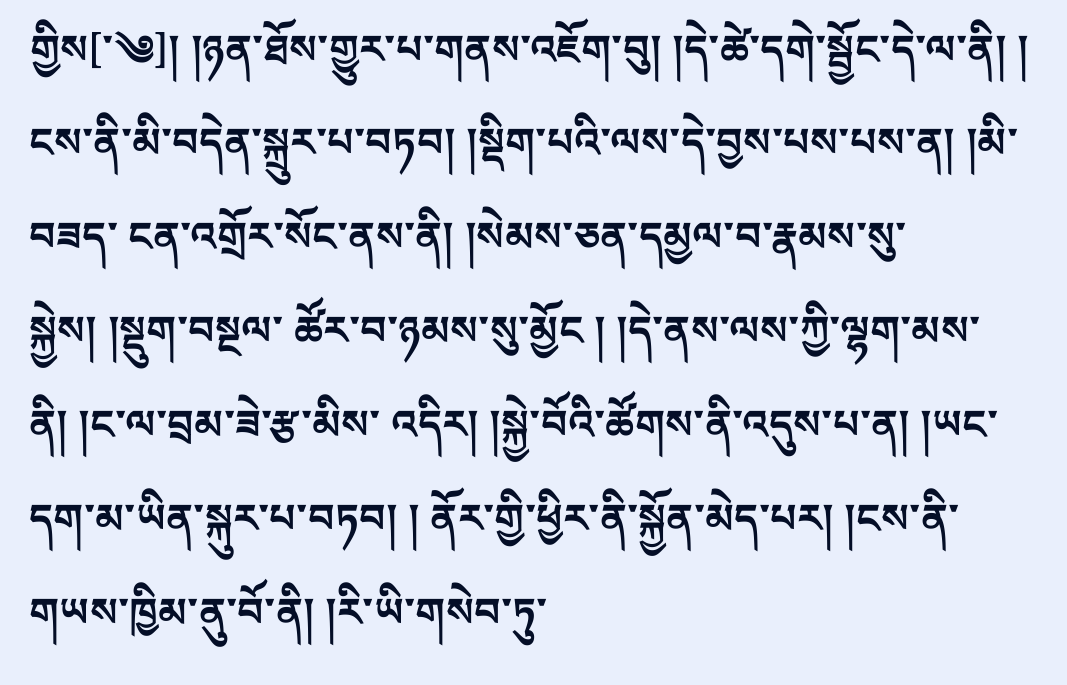གྱིས[་༄]། །ཉན་ཐོས་གྱུར་པ་གནས་འཇོག་བུ། །དེ་ཚེ་དགེ་སྦྱོང་དེ་ལ་ནི། ། ངས་ནི་མི་བདེན་སྐྲུར་པ་བཏབ། །སྡིག་པའི་ལས་དེ་བྱས་པས་པས་ན། །མི་བཟད་ ངན་འགྲོར་སོང་ནས་ནི། །སེམས་ཅན་དམྱལ་བ་རྣམས་སུ་སྐྱེས། །སྡུག་བསྔལ་ ཚོར་བ་ཉམས་སུ་མྱོང ། །དེ་ནས་ལས་ཀྱི་ལྷག་མས་ནི། །ང་ལ་བྲམ་ཟེ་རྩ་མིས་ འདིར། །སྐྱེ་བོའི་ཚོགས་ནི་འདུས་པ་ན། །ཡང་དག་མ་ཡིན་སྐུར་པ་བཏབ། ། ནོར་གྱི་ཕྱིར་ནི་སྐྱོན་མེད་པར། །ངས་ནི་གཡས་ཁྱིམ་ནུ་བོ་ནི། །རི་ཡི་གསེབ་ཏུ་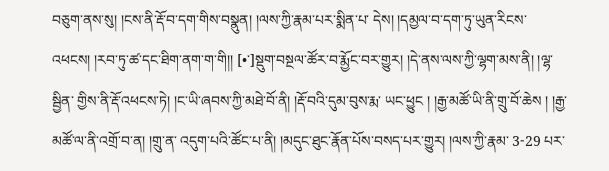བཅུག་ནས་སུ། །ངས་ནི་རྡོ་བ་དག་གིས་བསྣུན། །ལས་ཀྱི་རྣམ་པར་སྨིན་པ་ དེས། །དམྱལ་བ་དག་ཏུ་ཡུན་རིངས་འཕངས། །རབ་ཏུ་ཚ་དང་ཐིག་ནག་ག་གི།། [•་]སྡུག་བསྔལ་ཚོར་བ་རྨྱོང་བར་གྱུར། །དེ་ནས་ལས་ཀྱི་ལྷག་མས་ནི། །ལྷ་སྦྱིན་ གྱིས་ནི་རྡོ་འཕངས་ཏེ། །ང་ཡི་ཞབས་ཀྱི་མཐེ་བོ་ནི། །རྡོ་བའི་དུམ་བུས་རྨ་ ཡང་ཕྱུང ། །རྒྱ་མཚོ་ཡི་ནི་གྲུ་བོ་ཆེས ། །རྒྱ་མཚོ་ལ་ནི་འགྲོ་བ་ན། །གྲུ་ན་ འདུག་པའི་ཚོང་པ་ནི། །མདུང་ཐུང་རྣོན་པོས་བསད་པར་གྱུར། །ལས་ཀྱི་རྣམ་ 3-29 པར་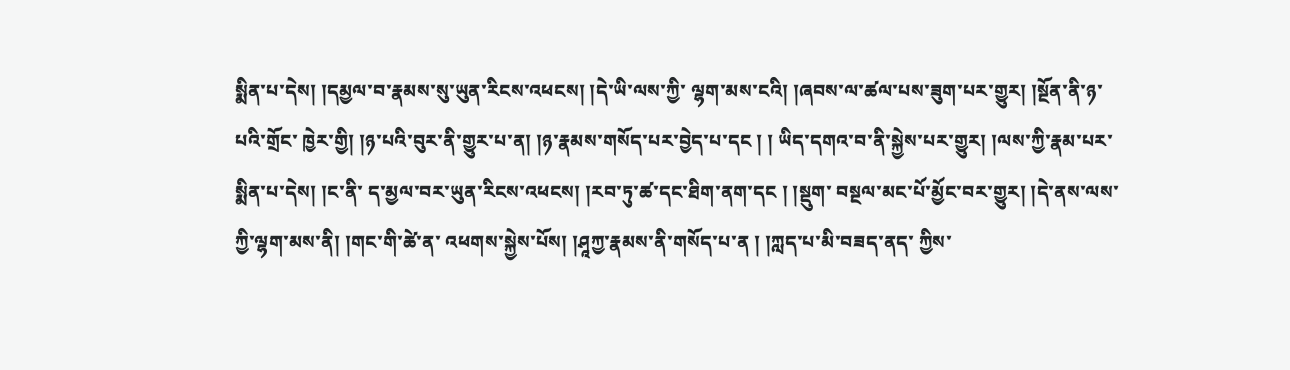སྨིན་པ་དེས། །དམྱལ་བ་རྣམས་སུ་ཡུན་རིངས་འཕངས། །དེ་ཡི་ལས་ཀྱི་ ལྷག་མས་ངའི། །ཞབས་ལ་ཚལ་པས་ཟུག་པར་གྱུར། །སྔོན་ནི་ཉ་པའི་གྲོང་ ཁྱེར་གྱི། །ཉ་པའི་བུར་ནི་གྱུར་པ་ན། །ཉ་རྣམས་གསོད་པར་བྱེད་པ་དང ། ། ཡིད་དགའ་བ་ནི་སྐྱེས་པར་གྱུར། །ལས་ཀྱི་རྣམ་པར་སྨིན་པ་དེས། །ང་ནི་ ད་མྱལ་བར་ཡུན་རིངས་འཕངས། །རབ་ཏུ་ཚ་དང་ཐིག་ནག་དང ། །སྡུག་ བསྔལ་མང་པོ་མྱོང་བར་གྱུར། །དེ་ནས་ལས་ཀྱི་ལྷག་མས་ནི། །གང་གི་ཚེ་ན་ འཕགས་སྐྱེས་པོས། །ཤཱཀྱ་རྣམས་ནི་གསོད་པ་ན ། །ཀླད་པ་མི་བཟད་ནད་ ཀྱིས་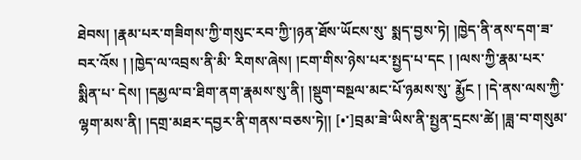ཐེབས། །རྣམ་པར་གཟིགས་ཀྱི་གསུང་རབ་ཀྱི་།ཉན་ཐོས་ཡོངས་སུ་ སྨད་བྱས་ཏེ། །ཁྱེད་ནི་ནས་དག་ཟ་བར་འོས ། །ཁྱེད་ལ་འབྲས་ནི་མི་ རིགས་ཞེས། །ངག་གིས་ཉེས་པར་སྤྱད་པ་དང ། །ལས་ཀྱི་རྣམ་པར་སྨིན་པ་ དེས། །དམྱལ་བ་ཐིག་ནག་རྣམས་སུ་ནི། །སྡུག་བསྔལ་མང་པོ་ཉམས་སུ་ རྨྱོང ། །དེ་ནས་ལས་ཀྱི་ལྷག་མས་ནི། །དགྲ་མཐར་དབྱར་ནི་གནས་བཅས་ཏེ།། [•་]བྲམ་ཟེ་ཡིས་ནི་སྤྱན་དྲངས་ཚེ། །ཟླ་བ་གསུམ་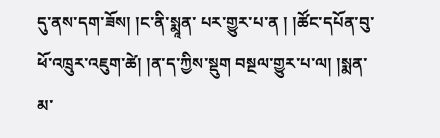དུ་ནས་དག་ཟོས། །ང་ནི་སྨཱན་ པར་གྱུར་པ་ན ། །ཚོང་དཔོན་བུ་ཕོ་འཁྲུར་འཇུག་ཚེ། །ན་ད་ཀྱིས་སྡུག བསྔལ་གྱུར་པ་ལ། །སྨན་མ་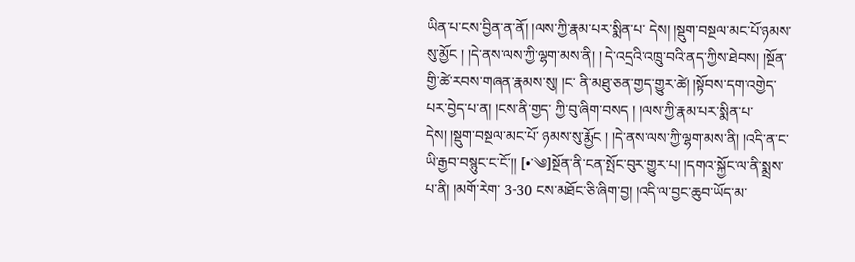ཡིན་པ་ངས་བྱིན་ན་ནོ། །ལས་ཀྱི་རྣམ་པར་སྨིན་པ་ དེས། །སྡུག་བསྔལ་མང་པོ་ཉམས་སུ་མྱོང ། །དེ་ནས་ལས་ཀྱི་ལྷག་མས་ནི། ། དེ་འདྲའི་འཁྲུ་བའི་ནད་ཀྱིས་ཐེབས། །སྔོན་གྱི་ཚེ་རབས་གཞན་རྣམས་སུ། །ང་ ནི་མཐུ་ཅན་གྱད་གྱུར་ཚེ། །སྟོབས་དག་འགྱེད་པར་བྱེད་པ་ན། །ངས་ནི་གྱད་ ཀྱི་བུ་ཞིག་བསད ། །ལས་ཀྱི་རྣམ་པར་སྨིན་པ་དེས། །སྡུག་བསྔལ་མང་པོ་ ཉམས་སུ་རྨྱོང ། །དེ་ནས་ལས་ཀྱི་ལྷག་མས་ནི། །འདི་ན་ང་ཡི་རྒྱབ་བསྙུང་ང་ངོ་།། [•་༄]སྔོན་ནི་ངན་སྤོང་བུར་གྱུར་པ། །དགའ་སྐྱོང་ལ་ནི་སྨྲས་པ་ནི། །མགོ་རེག་ 3-30 ངས་མཐོང་ཅི་ཞིག་བྱ། །འདི་ལ་བྱང་ཆུབ་ཡོད་མ་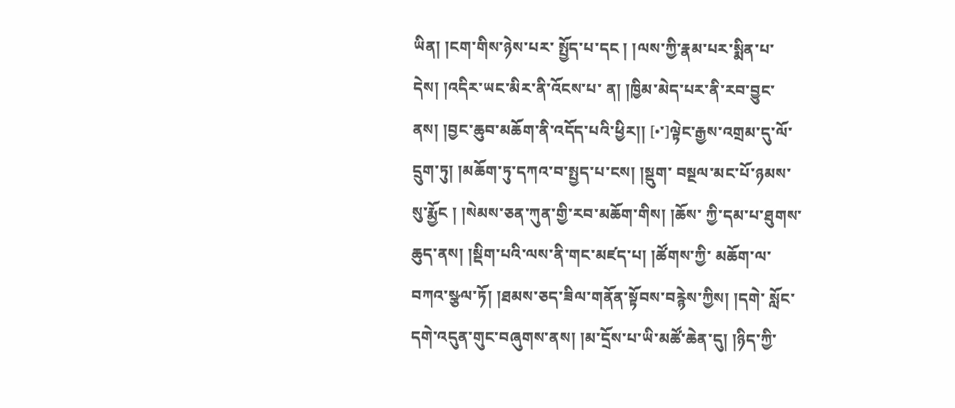ཡིན། །ངག་གིས་ཉེས་པར་ སྤྱོད་པ་དང ། །ལས་ཀྱི་རྣམ་པར་སྨིན་པ་དེས། །འདིར་ཡང་མིར་ནི་འོངས་པ་ ན། །ཁྱིམ་མེད་པར་ནི་རབ་བྱུང་ནས། །བྱང་ཆུབ་མཆོག་ནི་འདོད་པའི་ཕྱིར།། [•་]ལྟེང་རྒྱས་འགྲམ་དུ་ལོ་དྲུག་ཏུ། །མཆོག་ཏུ་དཀའ་བ་སྤྱད་པ་ངས། །སྡུག་ བསྔལ་མང་པོ་ཉམས་སུ་རྨྱོང ། །སེམས་ཅན་ཀུན་གྱི་རབ་མཆོག་གིས། །ཆོས་ ཀྱི་དམ་པ་ཐུགས་ཆུད་ནས། །སྡིག་པའི་ལས་ནི་གང་མཛད་པ། །ཚོགས་ཀྱི་ མཆོག་ལ་བཀའ་སྩལ་ཏོ། །ཐམས་ཅད་ཟིལ་གནོན་སྟོབས་བརྙེས་ཀྱིས། །དགེ་ སློང་དགེ་འདུན་གུང་བཞུགས་ནས། །མ་དྲོས་པ་ཡི་མཚོ་ཆེན་དུ། །ཉིད་ཀྱི་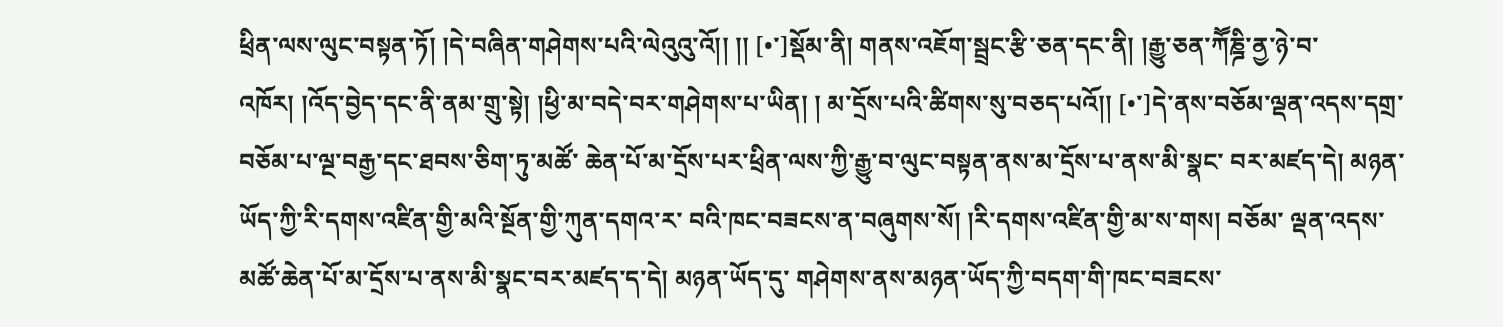ཕྲིན་ལས་ལུང་བསྟན་ཏོ། །དེ་བཞིན་གཤེགས་པའི་ལེའུའུ་འོ།། །། [•་]སྡོམ་ནི། གནས་འཇོག་སྦྲང་རྩི་ཅན་དང་ནི། །རྒྱུ་ཅན་ཀཽཎྜི་ནྱ་ཉེ་བ་ འཁོར། །འོད་བྱེད་དང་ནི་ནམ་གྲུ་སྟེ། །ཕྱི་མ་བདེ་བར་གཤེགས་པ་ཡིན། ། མ་དྲོས་པའི་ཚིགས་སུ་བཅད་པའོ།། [•་]དེ་ནས་བཅོམ་ལྡན་འདས་དགྲ་བཅོམ་པ་ལྔ་བརྒྱ་དང་ཐབས་ཅིག་ཏུ་མཚོ་ ཆེན་པོ་མ་དྲོས་པར་ཕྲིན་ལས་ཀྱི་རྒྱུ་བ་ལུང་བསྟན་ནས་མ་དྲོས་པ་ནས་མི་སྣང་ བར་མཛད་དེ། མཉན་ཡོད་ཀྱི་རི་དགས་འཛིན་གྱི་མའི་སྔོན་གྱི་ཀུན་དགའ་ར་ བའི་ཁང་བཟངས་ན་བཞུགས་སོ། །རི་དགས་འཛིན་གྱི་མ་ས་གས། བཅོམ་ ལྡན་འདས་མཚོ་ཆེན་པོ་མ་དྲོས་པ་ནས་མི་སྣང་བར་མཛད་ད་དེ། མཉན་ཡོད་དུ་ གཤེགས་ནས་མཉན་ཡོད་ཀྱི་བདག་གི་ཁང་བཟངས་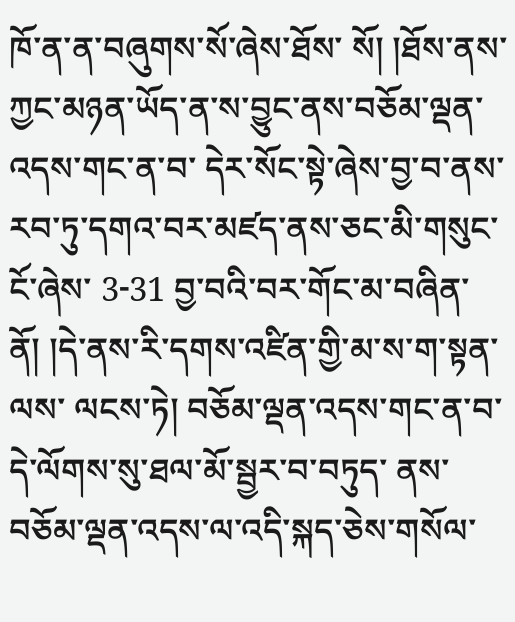ཁོ་ན་ན་བཞུགས་སོ་ཞེས་ཐོས་ སོ། །ཐོས་ནས་ཀྱང་མཉན་ཡོད་ན་ས་བྱུང་ནས་བཅོམ་ལྡན་འདས་གང་ན་བ་ དེར་སོང་སྟེ་ཞེས་བྱ་བ་ནས་རབ་ཏུ་དགའ་བར་མཛད་ནས་ཅང་མི་གསུང་ངོ་ཞེས་ 3-31 བྱ་བའི་བར་གོང་མ་བཞིན་ནོ། །དེ་ནས་རི་དགས་འཛིན་གྱི་མ་ས་ག་སྟན་ལས་ ལངས་ཏེ། བཅོམ་ལྡན་འདས་གང་ན་བ་དེ་ལོགས་སུ་ཐལ་མོ་སྦྱར་བ་བཏུད་ ནས་བཅོམ་ལྡན་འདས་ལ་འདི་སྐད་ཅེས་གསོལ་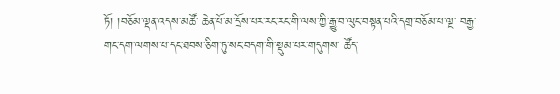ཏོ། །བཅོམ་ལྡན་འདས་མཚོ་ ཆེན་པོ་མ་དྲོས་པར་རང་རང་གི་ལས་ཀྱི་རྒྱུ་བ་ལུང་བསྟན་པའི་དགྲ་བཅོམ་པ་ལྔ་ བརྒྱ་གང་དག་ལགས་པ་དང་ཐབས་ཅིག་ཏུ་སང་བདག་གི་སྡུམ་པར་གདུགས་ ཚོད་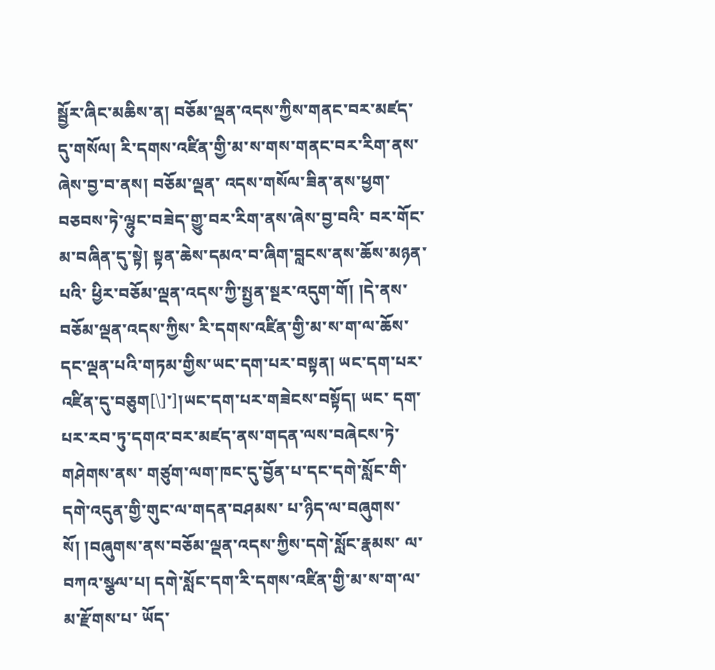སྦྱོར་ཞིང་མཆིས་ན། བཅོམ་ལྡན་འདས་ཀྱིས་གནང་བར་མཛད་དུ་གསོལ། རི་དགས་འཛིན་གྱི་མ་ས་གས་གནང་བར་རིག་ནས་ཞེས་བྱ་བ་ནས། བཅོམ་ལྡན་ འདས་གསོལ་ཟིན་ནས་ཕྱག་བཅབས་ཏེ་ལྷུང་བཟེད་གྱུ་བར་རིག་ནས་ཞེས་བྱ་བའི་ བར་གོང་མ་བཞིན་དུ་སྟེ། སྟན་ཆེས་དམའ་བ་ཞིག་བླངས་ནས་ཆོས་མཉན་པའི་ ཕྱིར་བཅོམ་ལྡན་འདས་ཀྱི་སྤྱན་སྔར་འདུག་གོ། །དེ་ནས་བཅོམ་ལྡན་འདས་ཀྱིས་ རི་དགས་འཛིན་གྱི་མ་ས་ག་ལ་ཆོས་དང་ལྡན་པའི་གཏམ་གྱིས་ཡང་དག་པར་བསྟན། ཡང་དག་པར་འཛིན་དུ་བཅུག[\]་]།ཡང་དག་པར་གཟེངས་བསྟོད། ཡང་ དག་པར་རབ་ཏུ་དགའ་བར་མཛད་ནས་གདན་ལས་བཞེངས་ཏེ་གཤེགས་ནས་ གཙུག་ལག་ཁང་དུ་བྱོན་པ་དང་དགེ་སློང་གི་དགེ་འདུན་གྱི་གུང་ལ་གདན་བཤམས་ པ་ཉིད་ལ་བཞུགས་སོ། །བཞུགས་ནས་བཅོམ་ལྡན་འདས་ཀྱིས་དགེ་སློང་རྣམས་ ལ་བཀའ་སྩལ་པ། དགེ་སློང་དག་རི་དགས་འཛིན་གྱི་མ་ས་ག་ལ་མ་རྫོགས་པ་ ཡོད་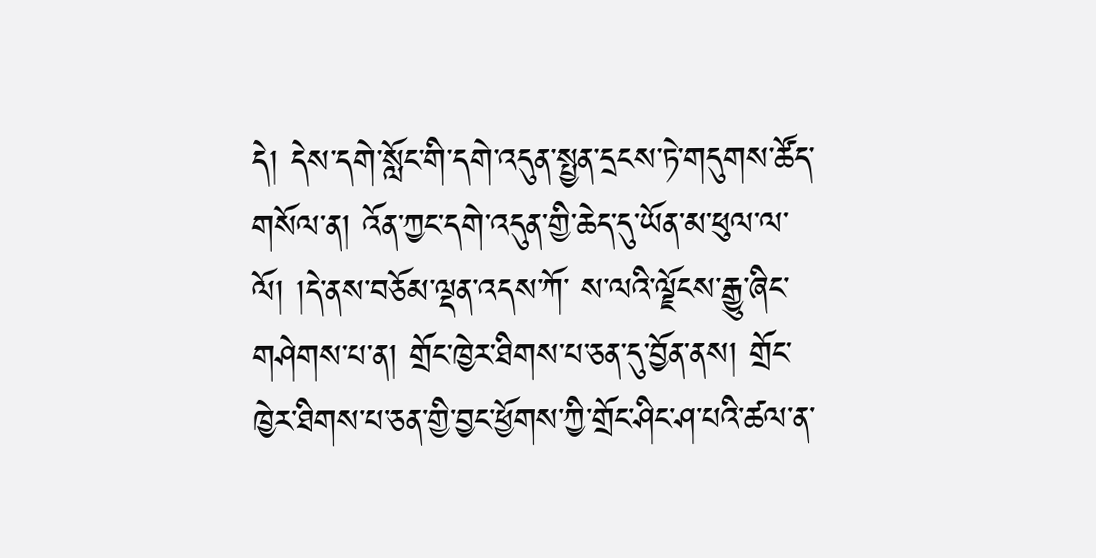དེ། དེས་དགེ་སློང་གི་དགེ་འདུན་སྤྱན་དྲངས་ཏེ་གདུགས་ཚོད་གསོལ་ན། འོན་ཀྱང་དགེ་འདུན་གྱི་ཆེད་དུ་ཡོན་མ་ཕུལ་ལ་ལོ། །དེ་ནས་བཅོམ་ལྡན་འདས་ཀོ་ ས་ལའི་ལྗོངས་རྒྱུ་ཞིང་གཤེགས་པ་ན། གྲོང་ཁྱེར་ཐིགས་པ་ཅན་དུ་བྱོན་ནས། གྲོང་ཁྱེར་ཐིགས་པ་ཅན་གྱི་བྱང་ཕྱོགས་ཀྱི་གྲོང་ཤིང་ཤ་པའི་ཚལ་ན་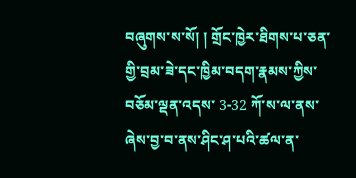བཞུགས་ས་སོ། ། གྲོང་ཁྱེར་ཐིགས་པ་ཅན་གྱི་བྲམ་ཟེ་དང་ཁྱིམ་བདག་རྣམས་ཀྱིས་བཅོམ་ལྡན་འདས་ 3-32 ཀོ་ས་ལ་ནས་ཞེས་བྱ་བ་ནས་ཤིང་ཤ་པའི་ཚལ་ན་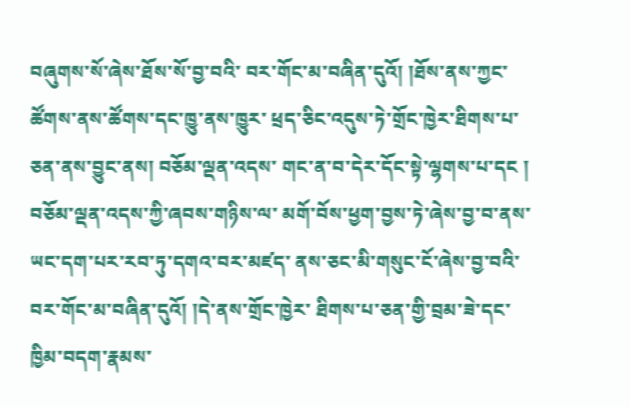བཞུགས་སོ་ཞེས་ཐོས་སོ་བྱ་བའི་ བར་གོང་མ་བཞིན་དུའོ། །ཐོས་ནས་ཀྱང་ཚོགས་ནས་ཚོགས་དང་ཁྱུ་ནས་ཁྱུར་ ཕྲད་ཅིང་འདུས་ཏེ་གྲོང་ཁྱེར་ཐིགས་པ་ཅན་ནས་བྱུང་ནས། བཅོམ་ལྡན་འདས་ གང་ན་བ་དེར་དོང་སྟེ་ལྷགས་པ་དང ། བཅོམ་ལྡན་འདས་ཀྱི་ཞབས་གཉིས་ལ་ མགོ་བོས་ཕྱག་བྱས་ཏེ་ཞེས་བྱ་བ་ནས་ཡང་དག་པར་རབ་ཏུ་དགའ་བར་མཛད་ ནས་ཅང་མི་གསུང་ངོ་ཞེས་བྱ་བའི་བར་གོང་མ་བཞིན་དུའོ། །དེ་ནས་གྲོང་ཁྱེར་ ཐིགས་པ་ཅན་གྱི་བྲམ་ཟེ་དང་ཁྱིམ་བདག་རྣམས་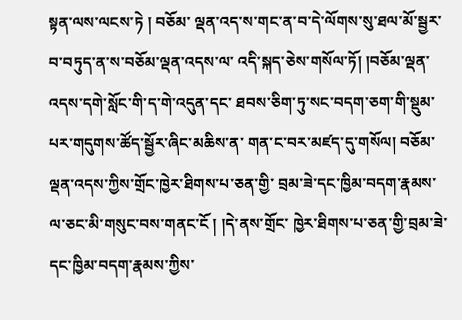སྟན་ལས་ལངས་ཏེ ། བཅོམ་ ལྡན་འད་ས་གང་ན་བ་དེ་ལོགས་སུ་ཐལ་མོ་སྦྱར་བ་བཏུད་ན་ས་བཅོམ་ལྡན་འདས་ལ་ འདི་སྐད་ཅེས་གསོལ་ཏོ། །བཅོམ་ལྡན་འདས་དགེ་སློང་གི་ད་གེ་འདུན་དང་ ཐབས་ཅིག་ཏུ་སང་བདག་ཅག་གི་སྡུམ་པར་གདུགས་ཚོད་སྦྱོར་ཞིང་མཆིས་ན་ གན་ང་བར་མཛད་དུ་གསོལ། བཅོམ་ལྡན་འདས་ཀྱིས་གྲོང་ཁྱེར་ཐིགས་པ་ཅན་གྱི་ བྲམ་ཟེ་དང་ཁྱིམ་བདག་རྣམས་ལ་ཅང་མི་གསུང་བས་གནང་ངོ ། །དེ་ནས་གྲོང་ ཁྱེར་ཐིགས་པ་ཅན་གྱི་བྲམ་ཟེ་དང་ཁྱིམ་བདག་རྣམས་ཀྱིས་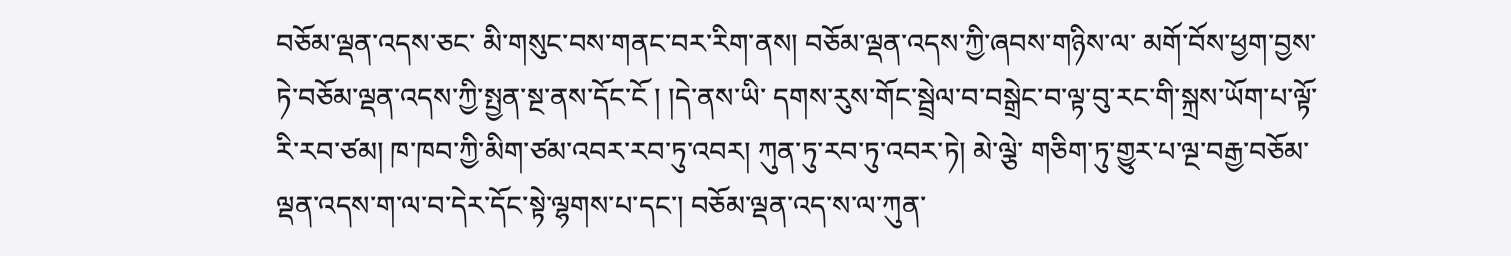བཅོམ་ལྡན་འདས་ཅང་ མི་གསུང་བས་གནང་བར་རིག་ནས། བཅོམ་ལྡན་འདས་ཀྱི་ཞབས་གཉིས་ལ་ མགོ་བོས་ཕྱག་བྱས་ཏེ་བཅོམ་ལྡན་འདས་ཀྱི་སྤྱན་སྔ་ནས་དོང་ངོ ། །དེ་ནས་ཡི་ དགས་རུས་གོང་སྦྲེལ་བ་བསྒྲེང་བ་ལྟ་བུ་རང་གི་སྐྲས་ཡོག་པ་ལྟོ་རི་རབ་ཙམ། ཁ་ཁབ་ཀྱི་མིག་ཙམ་འབར་རབ་ཏུ་འབར། ཀུན་ཏུ་རབ་ཏུ་འབར་ཏེ། མེ་ལྕེ་ གཅིག་ཏུ་གྱུར་པ་ལྔ་བརྒྱ་བཅོམ་ལྡན་འདས་ག་ལ་བ་དེར་དོང་སྟེ་ལྷགས་པ་དང་། བཅོམ་ལྡན་འད་ས་ལ་ཀུན་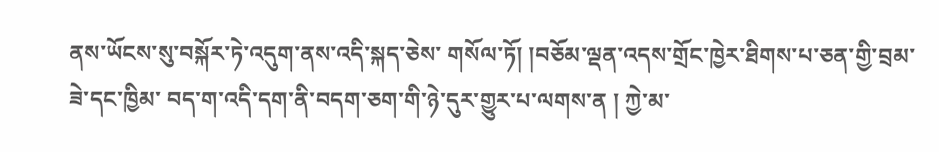ནས་ཡོངས་སུ་བསྐོར་ཏེ་འདུག་ནས་འདི་སྐད་ཅེས་ གསོལ་ཏོ། །བཅོམ་ལྡན་འདས་གྲོང་ཁྱེར་ཐིགས་པ་ཅན་གྱི་བྲམ་ཟེ་དང་ཁྱིམ་ བད་ག་འདི་དག་ནི་བདག་ཅག་གི་ཉེ་དུར་གྱུར་པ་ལགས་ན ། ཀྱེ་མ་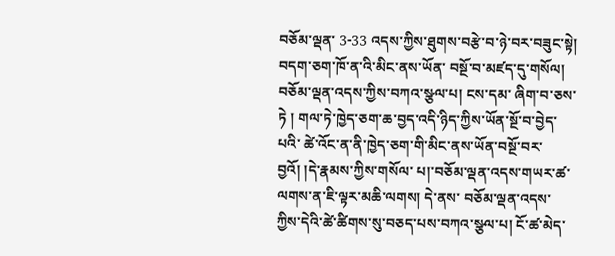བཅོམ་ལྡན་ 3-33 འདས་ཀྱིས་ཐུགས་བརྩེ་བ་ཉེ་བར་བཟུང་སྟེ། བདག་ཅག་ཁོ་ན་འི་མིང་ནས་ཡོན་ བསྔོ་བ་མཛད་དུ་གསོལ། བཅོམ་ལྡན་འདས་ཀྱིས་བཀའ་སྩལ་པ། ངས་དམ་ ཞིག་བ་ཅས་ཏེ ། གལ་ཏེ་ཁྱེད་ཅག་ཆ་བྱད་འདི་ཉིད་ཀྱིས་ཡོན་སྔོ་བ་བྱེད་པའི་ ཚེ་འོང་ན་ནི་ཁྱེད་ཅག་གི་མིང་ནས་ཡོན་བསྔོ་བར་བྱའོ། །དེ་རྣམས་ཀྱིས་གསོལ་ པ།་བཅོམ་ལྡན་འདས་གཡར་ཚ་ལགས་ན་ཇི་ལྟར་མཆི་ལགས། དེ་ནས་ བཅོམ་ལྡན་འདས་ཀྱིས་དེའི་ཚེ་ཚིགས་སུ་བཅད་པས་བཀའ་སྩལ་པ། ངོ་ཚ་མེད་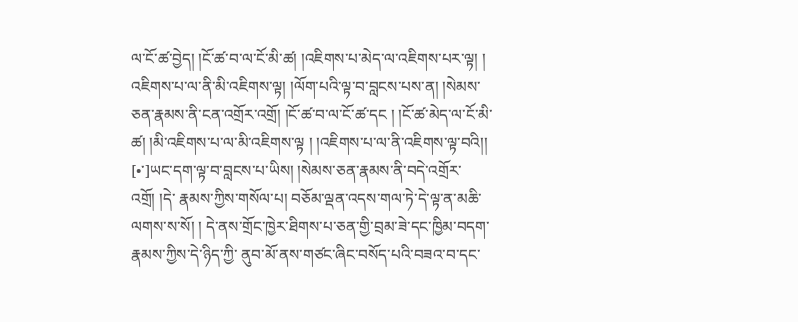ལ་ངོ་ཚ་བྱེད། །ངོ་ཚ་བ་ལ་ངོ་མི་ཚ། །འཇིགས་པ་མེད་ལ་འཇིགས་པར་ལྟ། ། འཇིགས་པ་ལ་ནི་མི་འཇིགས་ལྟ། །ལོག་པའི་ལྟ་བ་བླངས་པས་ན། །སེམས་ ཅན་རྣམས་ནི་ངན་འགྲོར་འགྲོ། །ངོ་ཚ་བ་ལ་ངོ་ཚ་དང ། །ངོ་ཚ་མེད་ལ་ངོ་མི་ ཚ། །མི་འཇིགས་པ་ལ་མི་འཇིགས་ལྟ ། །འཇིགས་པ་ལ་ནི་འཇིགས་ལྟ་བའི།། [•་]ཡང་དག་ལྟ་བ་བླངས་པ་ཡིས། །སེམས་ཅན་རྣམས་ནི་བདེ་འགྲོར་འགྲོ། །དེ་ རྣམས་ཀྱིས་གསོལ་པ། བཅོམ་ལྡན་འདས་གལ་ཏེ་དེ་ལྟ་ན་མཆི་ལགས་ས་སོ། ། དེ་ནས་གྲོང་ཁྱེར་ཐིགས་པ་ཅན་གྱི་བྲམ་ཟེ་དང་ཁྱིམ་བདག་རྣམས་ཀྱིས་དེ་ཉིད་ཀྱི་ ནུབ་མོ་ནས་གཙང་ཞིང་བསོད་པའི་བཟའ་བ་དང་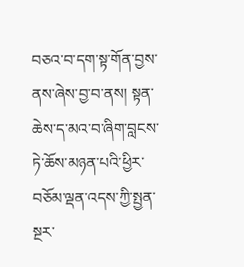བཅའ་བ་དག་སྟ་གོན་བྱས་ ནས་ཞེས་བྱ་བ་ནས། སྟན་ཆེས་ད་མའ་བ་ཞིག་བླངས་ཏེ་ཆོས་མཉན་པའི་ཕྱིར་ བཅོམ་ལྡན་འདས་ཀྱི་སྤྱན་སྔར་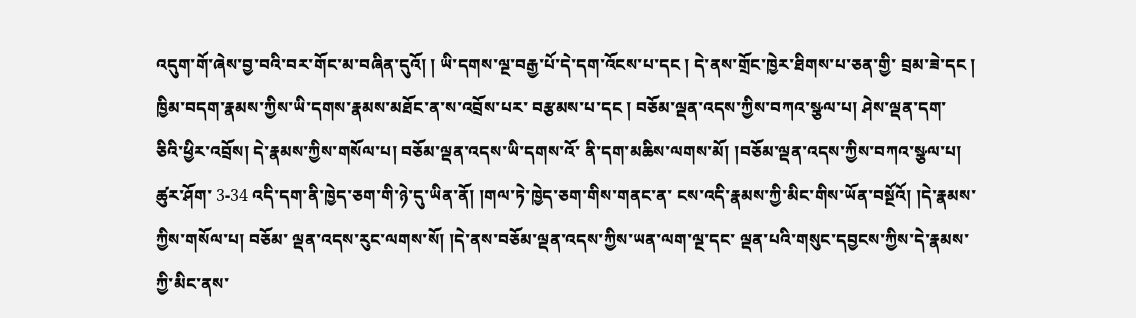འདུག་གོ་ཞེས་བྱ་བའི་བར་གོང་མ་བཞིན་དུའོ། ། ཡི་དགས་ལྔ་བརྒྱ་པོ་དེ་དག་འོངས་པ་དང ། དེ་ནས་གྲོང་ཁྱེར་ཐིགས་པ་ཅན་གྱི་ བྲམ་ཟེ་དང ། ཁྱིམ་བདག་རྣམས་ཀྱིས་ཡི་དགས་རྣམས་མཐོང་ན་ས་འབྲོས་པར་ བརྩམས་པ་དང ། བཅོམ་ལྡན་འདས་ཀྱིས་བཀའ་སྩལ་པ། ཤེས་ལྡན་དག་ ཅིའི་ཕྱིར་འབྲོས། དེ་རྣམས་ཀྱིས་གསོལ་པ། བཅོམ་ལྡན་འདས་ཡི་དགས་འོ་ ནི་དག་མཆིས་ལགས་མོ། །བཅོམ་ལྡན་འདས་ཀྱིས་བཀའ་སྩལ་པ། ཚུར་ཤོག་ 3-34 འདི་དག་ནི་ཁྱེད་ཅག་གི་ཉེ་དུ་ཡིན་ནོ། །གལ་ཏེ་ཁྱེད་ཅག་གིས་གནང་ན་ ངས་འདི་རྣམས་ཀྱི་མིང་གིས་ཡོན་བསྔོའོ། །དེ་རྣམས་ཀྱིས་གསོལ་པ། བཅོམ་ ལྡན་འདས་རུང་ལགས་སོ། །དེ་ནས་བཅོམ་ལྡན་འདས་ཀྱིས་ཡན་ལག་ལྔ་དང་ ལྡན་པའི་གསུང་དབྱངས་ཀྱིས་དེ་རྣམས་ཀྱི་མིང་ནས་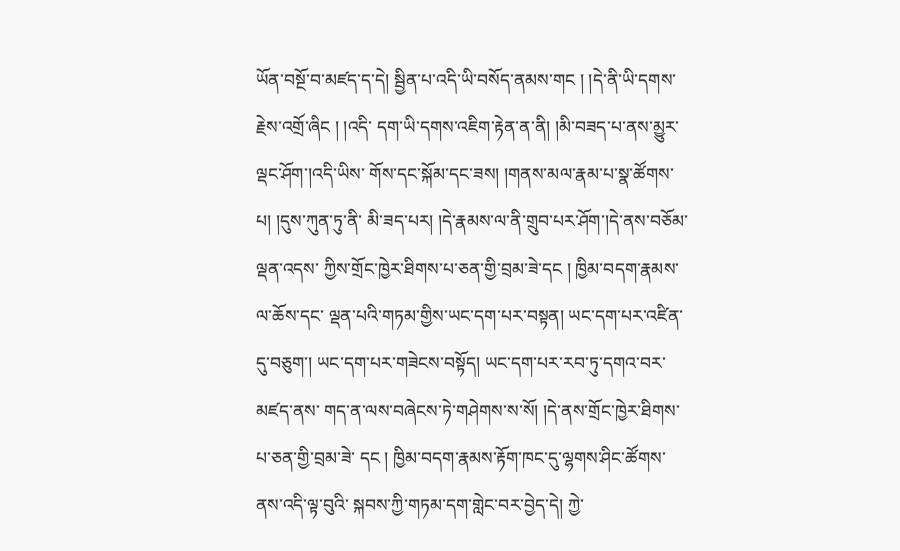ཡོན་བསྔོ་བ་མཛད་ད་དེ། སྦྱིན་པ་འདི་ཡི་བསོད་ནམས་གང ། །དེ་ནི་ཡི་དགས་རྗེས་འགྲོ་ཞིང ། །འདི་ དག་ཡི་དགས་འཇིག་རྟེན་ན་ནི། །མི་བཟད་པ་ནས་མྱུར་ལྡང་ཤོག་།འདི་ཡིས་ གོས་དང་སྐོམ་དང་ཟས། །གནས་མལ་རྣམ་པ་སྣ་ཚོགས་པ། །དུས་ཀུན་ཏུ་ནི་ མི་ཟད་པར། །དེ་རྣམས་ལ་ནི་གྲུབ་པར་ཤོག་།དེ་ནས་བཅོམ་ལྡན་འདས་ ཀྱིས་གྲོང་ཁྱེར་ཐིགས་པ་ཅན་གྱི་བྲམ་ཟེ་དང ། ཁྱིམ་བདག་རྣམས་ལ་ཆོས་དང་ ལྡན་པའི་གཏམ་གྱིས་ཡང་དག་པར་བསྟན། ཡང་དག་པར་འཛིན་དུ་བཅུག་། ཡང་དག་པར་གཟེངས་བསྟོད། ཡང་དག་པར་རབ་ཏུ་དགའ་བར་མཛད་ནས་ གད་ན་ལས་བཞེངས་ཏེ་གཤེགས་ས་སོ། །དེ་ནས་གྲོང་ཁྱེར་ཐིགས་པ་ཅན་གྱི་བྲམ་ཟེ་ དང ། ཁྱིམ་བདག་རྣམས་རྟོག་ཁང་དུ་ལྷགས་ཤིང་ཚོགས་ནས་འདི་ལྟ་བུའི་ སྐབས་ཀྱི་གཏམ་དག་གླེང་བར་བྱེད་དེ། ཀྱེ་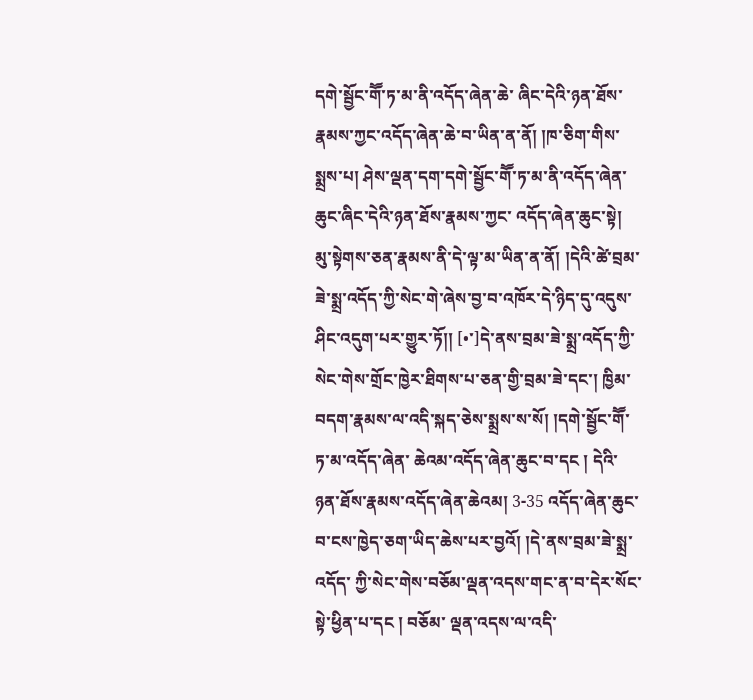དགེ་སྦྱོང་གཽ་ཏ་མ་ནི་འདོད་ཞེན་ཆེ་ ཞིང་དེའི་ཉན་ཐོས་རྣམས་ཀྱང་འདོད་ཞེན་ཆེ་བ་ཡིན་ན་ནོ། །ཁ་ཅིག་གིས་སྨྲས་པ། ཤེས་ལྡན་དག་དགེ་སྦྱོང་གཽ་ཏ་མ་ནི་འདོད་ཞེན་ཆུང་ཞིང་དེའི་ཉན་ཐོས་རྣམས་ཀྱང་ འདོད་ཞེན་ཆུང་སྟེ། མུ་སྟེགས་ཅན་རྣམས་ནི་དེ་ལྟ་མ་ཡིན་ན་ནོ། །དེའི་ཚེ་བྲམ་ ཟེ་སྨྲ་འདོད་ཀྱི་སེང་གེ་ཞེས་བྱ་བ་འཁོར་དེ་ཉིད་དུ་འདུས་ཤིང་འདུག་པར་གྱུར་ཏོ།། [•་]དེ་ནས་བྲམ་ཟེ་སྨྲ་འདོད་ཀྱི་སེང་གེས་གྲོང་ཁྱེར་ཐིགས་པ་ཅན་གྱི་བྲམ་ཟེ་དང་། ཁྱིམ་བདག་རྣམས་ལ་འདི་སྐད་ཅེས་སྨྲས་ས་སོ། །དགེ་སྦྱོང་གཽ་ཏ་མ་འདོད་ཞེན་ ཆེའམ་འདོད་ཞེན་ཆུང་བ་དང ། དེའི་ཉན་ཐོས་རྣམས་འདོད་ཞེན་ཆེའམ། 3-35 འདོད་ཞེན་ཆུང་བ་ངས་ཁྱེད་ཅག་ཡིད་ཆེས་པར་བྱའོ། །དེ་ནས་བྲམ་ཟེ་སྨྲ་འདོད་ ཀྱི་སེང་གེས་བཅོམ་ལྡན་འདས་གང་ན་བ་དེར་སོང་སྟེ་ཕྱིན་པ་དང ། བཅོམ་ ལྡན་འདས་ལ་འདི་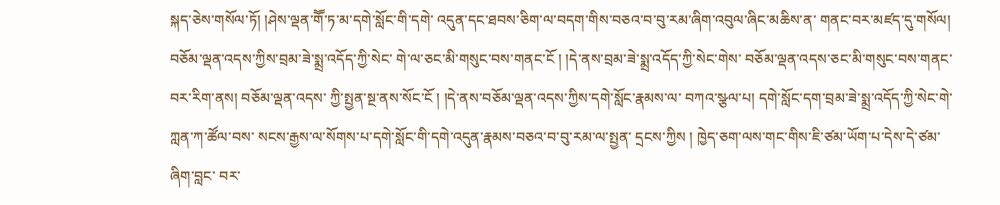སྐད་ཅེས་གསོལ་ཏོ། །ཤེས་ལྡན་གཽ་ཏ་མ་དགེ་སློང་གི་དགེ་ འདུན་དང་ཐབས་ཅིག་ལ་བདག་གིས་བཅའ་བ་བུ་རམ་ཞིག་འབུལ་ཞིང་མཆིས་ན་ གནང་བར་མཛད་དུ་གསོལ། བཅོམ་ལྡན་འདས་ཀྱིས་བྲམ་ཟེ་སྨྲ་འདོད་ཀྱི་སེང་ གེ་ལ་ཅང་མི་གསུང་བས་གནང་ངོ ། །དེ་ནས་བྲམ་ཟེ་སྨྲ་འདོད་ཀྱི་སེང་གེས་ བཅོམ་ལྡན་འདས་ཅང་མི་གསུང་བས་གནང་བར་རིག་ནས། བཅོམ་ལྡན་འདས་ ཀྱི་སྤྱན་སྔ་ནས་སོང་ངོ ། །དེ་ནས་བཅོམ་ལྡན་འདས་ཀྱིས་དགེ་སློང་རྣམས་ལ་ བཀའ་སྩལ་པ། དགེ་སློང་དག་བྲམ་ཟེ་སྨྲ་འདོད་ཀྱི་སེང་གེ་ཀླན་ཀ་ཚོལ་བས་ སངས་རྒྱས་ལ་སོགས་པ་དགེ་སློང་གི་དགེ་འདུན་རྣམས་བཅའ་བ་བུ་རམ་ལ་སྤྱན་ དྲངས་ཀྱིས ། ཁྱེད་ཅག་ལས་གང་གིས་ཇི་ཙམ་ཡོག་པ་དེས་དེ་ཙམ་ཞིག་བླང་ བར་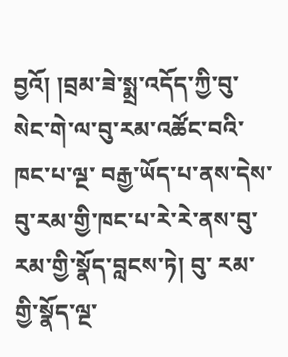བྱའོ། །བྲམ་ཟེ་སྨྲ་འདོད་ཀྱི་བུ་སེང་གེ་ལ་བུ་རམ་འཚོང་བའི་ཁང་པ་ལྔ་ བརྒྱ་ཡོད་པ་ནས་དེས་བུ་རམ་གྱི་ཁང་པ་རེ་རེ་ནས་བུ་རམ་གྱི་སྣོད་བླངས་ཏེ། བུ་ རམ་གྱི་སྣོད་ལྔ་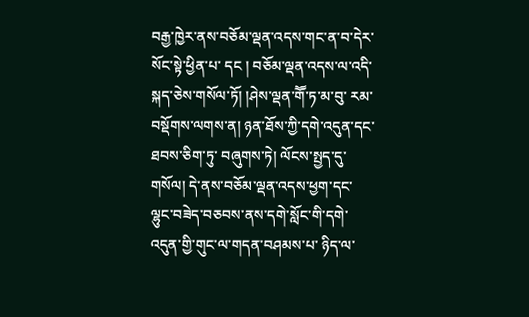བརྒྱ་ཁྱེར་ནས་བཅོམ་ལྡན་འདས་གང་ན་བ་དེར་སོང་སྟེ་ཕྱིན་པ་ དང ། བཅོམ་ལྡན་འདས་ལ་འདི་སྐད་ཅེས་གསོལ་ཏོ། །ཤེས་ལྡན་གཽ་ཏ་མ་བུ་ རམ་བསྡོགས་ལགས་ན། ཉན་ཐོས་ཀྱི་དགེ་འདུན་དང་ཐབས་ཅིག་ཏུ་ བཞུགས་ཏེ། ལོངས་སྤྱད་དུ་གསོལ། དེ་ནས་བཅོམ་ལྡན་འདས་ཕྱག་དང་ ལྷུང་བཟེད་བཅབས་ནས་དགེ་སློང་གི་དགེ་འདུན་གྱི་གུང་ལ་གདན་བཤམས་པ་ ཉིད་ལ་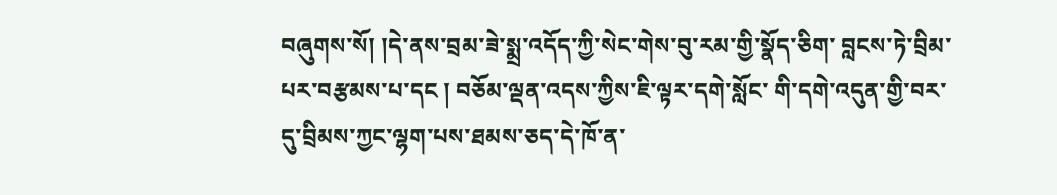བཞུགས་སོ། །དེ་ནས་བྲམ་ཟེ་སྨྲ་འདོད་ཀྱི་སེང་གེས་བུ་རམ་གྱི་སྣོད་ཅིག་ བླངས་ཏེ་བྲིམ་པར་བརྩམས་པ་དང ། བཅོམ་ལྡན་འདས་ཀྱིས་ཇི་ལྟར་དགེ་སློང་ གི་དགེ་འདུན་གྱི་བར་དུ་བྲིམས་ཀྱང་ལྷག་པས་ཐམས་ཅད་དེ་ཁོ་ན་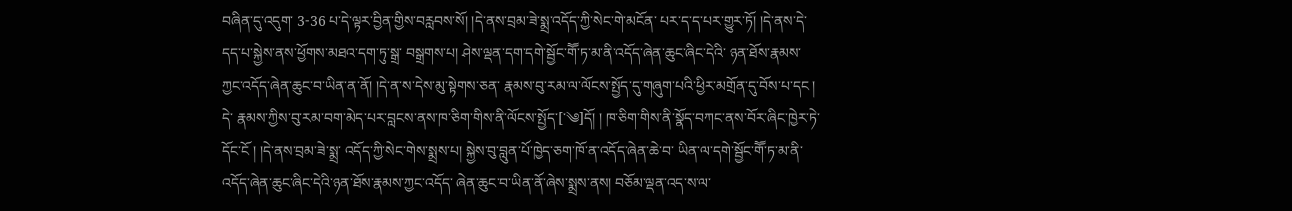བཞིན་དུ་འདུག་ 3-36 པ་དེ་ལྟར་བྱིན་གྱིས་བརླབས་སོ། །དེ་ནས་བྲམ་ཟེ་སྨྲ་འདོད་ཀྱི་སེང་གེ་མངོན་ པར་ད་ད་པར་གྱུར་ཏོ། །དེ་ནས་དེ་དད་པ་སྐྱེས་ནས་ཕྱོགས་མཐའ་དག་ཏུ་སྒྲ་ བསྒྲགས་པ། ཤེས་ལྡན་དག་དགེ་སྦྱོང་གཽ་ཏ་མ་ནི་འདོད་ཞེན་ཆུང་ཞིང་དེའི་ ཉན་ཐོས་རྣམས་ཀྱང་འདོད་ཞེན་ཆུང་བ་ཡིན་ན་ནོ། །དེ་ན་ས་དེས་མུ་སྟེགས་ཅན་ རྣམས་བུ་རམ་ལ་ལོངས་སྤྱོད་དུ་གཞུག་པའི་ཕྱིར་མགྲོན་དུ་བོས་པ་དང ། དེ་ རྣམས་ཀྱིས་བུ་རམ་བག་མེད་པར་བླངས་ནས་ཁ་ཅིག་གིས་ནི་ལོངས་སྤྱོད་[་༄]དོ། ། ཁ་ཅིག་གིས་ནི་སྣོད་བཀང་ནས་བོར་ཞིང་ཁྱེར་ཏེ་དོང་ངོ ། །དེ་ནས་བྲམ་ཟེ་སྨྲ་ འདོད་ཀྱི་སེང་གེས་སྨྲས་པ། སྐྱེས་བུ་བླུན་པོ་ཁྱེད་ཅག་ཁོ་ན་འདོད་ཞེན་ཆེ་བ་ ཡིན་ལ་དགེ་སྦྱོང་གཽ་ཏ་མ་ནི་འདོད་ཞེན་ཆུང་ཞིང་དེའི་ཉན་ཐོས་རྣམས་ཀྱང་འདོད་ ཞེན་ཆུང་བ་ཡིན་ནོ་ཞེས་སྨྲས་ནས། བཅོམ་ལྡན་འད་ས་ལ་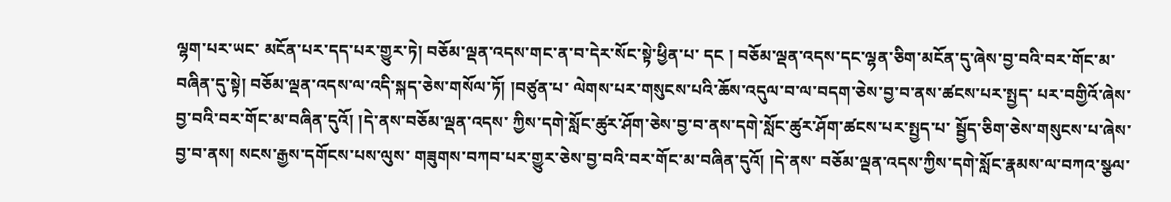ལྷག་པར་ཡང་ མངོན་པར་དད་པར་གྱུར་ཏེ། བཅོམ་ལྡན་འདས་གང་ན་བ་དེར་སོང་སྟེ་ཕྱིན་པ་ དང ། བཅོམ་ལྡན་འདས་དང་ལྷན་ཅིག་མངོན་དུ་ཞེས་བྱ་བའི་བར་གོང་མ་ བཞིན་དུ་སྟེ། བཅོམ་ལྡན་འདས་ལ་འདི་སྐད་ཅེས་གསོལ་ཏོ། །བཙུན་པ་ ལེགས་པར་གསུངས་པའི་ཆོས་འདུལ་བ་ལ་བདག་ཅེས་བྱ་བ་ནས་ཚངས་པར་སྤྱད་ པར་བགྱིའོ་ཞེས་བྱ་བའི་བར་གོང་མ་བཞིན་དུའོ། །དེ་ནས་བཅོམ་ལྡན་འདས་ ཀྱིས་དགེ་སློང་ཚུར་ཤོག་ཅེས་བྱ་བ་ནས་དགེ་སློང་ཚུར་ཤོག་ཚངས་པར་སྤྱད་པ་ སྦྱོད་ཅིག་ཅེས་གསུངས་པ་ཞེས་བྱ་བ་ནས། སངས་རྒྱས་དགོངས་པས་ལུས་ གཟུགས་བཀབ་པར་གྱུར་ཅེས་བྱ་བའི་བར་གོང་མ་བཞིན་དུའོ། །དེ་ནས་ བཅོམ་ལྡན་འདས་ཀྱིས་དགེ་སློང་རྣམས་ལ་བཀའ་སྩལ་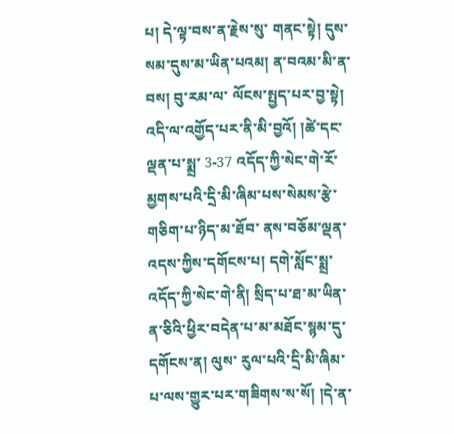པ། དེ་ལྟ་བས་ན་རྗེས་སུ་ གནང་སྟེ། དུས་སམ་དུས་མ་ཡིན་པའམ། ན་བའམ་མི་ན་བས། བུ་རམ་ལ་ ལོངས་སྤྱད་པར་བྱ་སྟེ། འདི་ལ་འགྱོད་པར་ནི་མི་བྱའོ། །ཚེ་དང་ལྡན་པ་སྨྲ་ 3-37 འདོད་ཀྱི་སེང་གེ་རོ་མྱགས་པའི་དྲི་མི་ཞིམ་པས་སེམས་རྩེ་གཅིག་པ་ཉིད་མ་ཐོབ་ ནས་བཅོམ་ལྡན་འདས་ཀྱིས་དགོངས་པ། དགེ་སློང་སྨྲ་འདོད་ཀྱི་སེང་གེ་ནི། སྲིད་པ་ཐ་མ་ཡིན་ན་ཅིའི་ཕྱིར་བདེན་པ་མ་མཐོང་སྙམ་དུ་དགོངས་ན། ལུས་ རུལ་པའི་དྲི་མི་ཞིམ་པ་ལས་གྱུར་པར་གཟིགས་ས་སོ། །དེ་ན་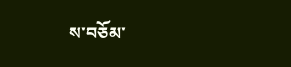ས་བཅོམ་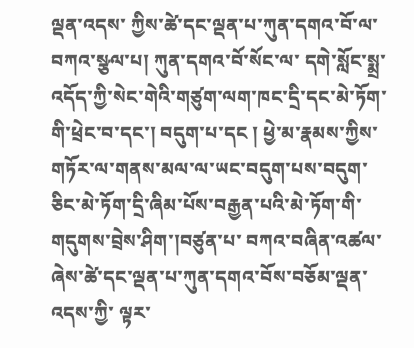ལྡན་འདས་ ཀྱིས་ཚེ་དང་ལྡན་པ་ཀུན་དགའ་བོ་ལ་བཀའ་སྩལ་པ། ཀུན་དགའ་བོ་སོང་ལ་ དགེ་སློང་སྨྲ་འདོད་ཀྱི་སེང་གེའི་གཙུག་ལག་ཁང་དྲི་དང་མེ་ཏོག་གི་ཕྲེང་བ་དང་། བདུག་པ་དང ། ཕྱེ་མ་རྣམས་ཀྱིས་གཏོར་ལ་གནས་མལ་ལ་ཡང་བདུག་པས་བདུག་ ཅིང་མེ་ཏོག་དྲི་ཞིམ་པོས་བརྒྱན་པའི་མེ་ཏོག་གི་གདུགས་བྲེས་ཤིག་།བཙུན་པ་ བཀའ་བཞིན་འཚལ་ཞེས་ཚེ་དང་ལྡན་པ་ཀུན་དགའ་བོས་བཅོམ་ལྡན་འདས་ཀྱི་ ལྟར་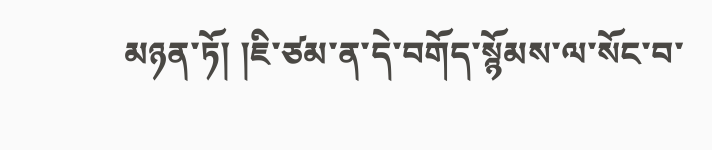མཉན་ཏོ། །ཇི་ཙམ་ན་དེ་བགོད་སྙོམས་ལ་སོང་བ་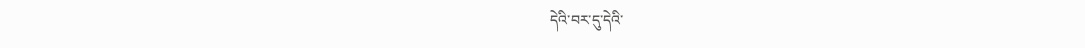དེའི་བར་དུ་དེའི་